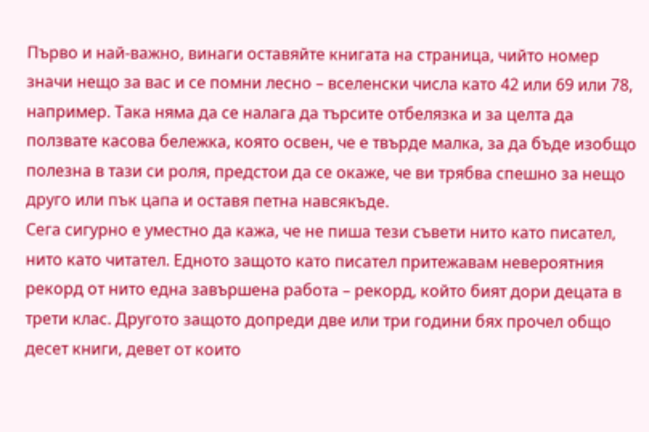Първо и най-важно, винаги оставяйте книгата на страница, чийто номер значи нещо за вас и се помни лесно – вселенски числа като 42 или 69 или 78, например. Така няма да се налага да търсите отбелязка и за целта да ползвате касова бележка, която освен, че е твърде малка, за да бъде изобщо полезна в тази си роля, предстои да се окаже, че ви трябва спешно за нещо друго или пък цапа и оставя петна навсякъде.
Сега сигурно е уместно да кажа, че не пиша тези съвети нито като писател, нито като читател. Едното защото като писател притежавам невероятния рекорд от нито една завършена работа – рекорд, който бият дори децата в трети клас. Другото защото допреди две или три години бях прочел общо десет книги, девет от които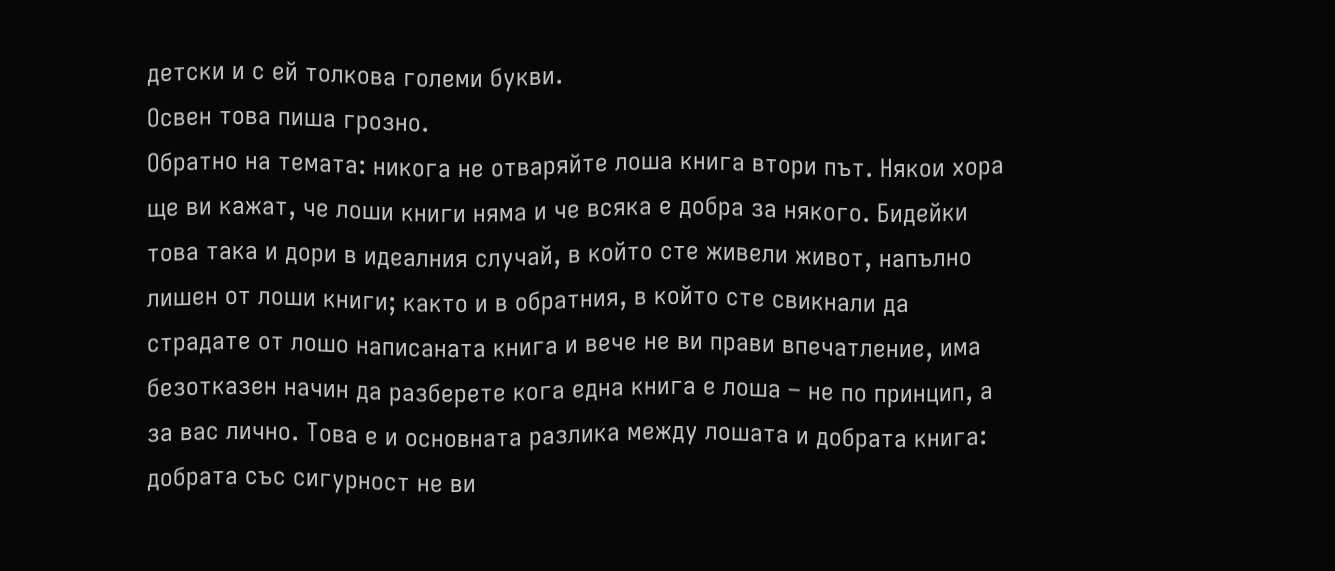детски и с ей толкова големи букви.
Освен това пиша грозно.
Обратно на темата: никога не отваряйте лоша книга втори път. Някои хора ще ви кажат, че лоши книги няма и че всяка е добра за някого. Бидейки това така и дори в идеалния случай, в който сте живели живот, напълно лишен от лоши книги; както и в обратния, в който сте свикнали да страдате от лошо написаната книга и вече не ви прави впечатление, има безотказен начин да разберете кога една книга е лоша – не по принцип, а за вас лично. Това е и основната разлика между лошата и добрата книга: добрата със сигурност не ви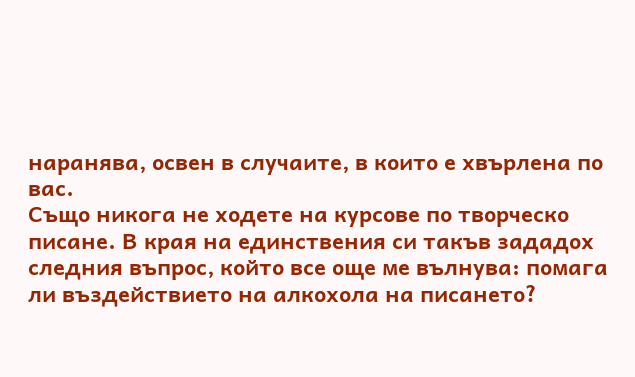наранява, освен в случаите, в които е хвърлена по вас.
Също никога не ходете на курсове по творческо писане. В края на единствения си такъв зададох следния въпрос, който все още ме вълнува: помага ли въздействието на алкохола на писането?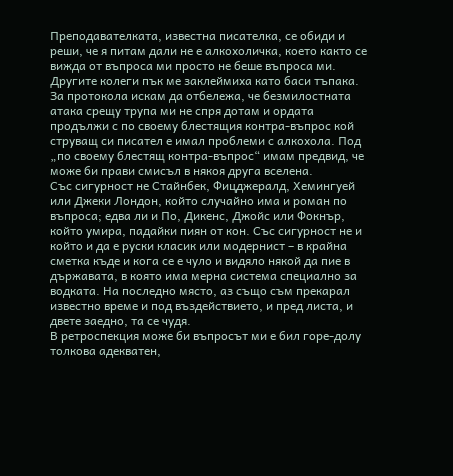Преподавателката, известна писателка, се обиди и реши, че я питам дали не е алкохоличка, което както се вижда от въпроса ми просто не беше въпроса ми. Другите колеги пък ме заклеймиха като баси тъпака.
За протокола искам да отбележа, че безмилостната атака срещу трупа ми не спря дотам и ордата продължи с по своему блестящия контра-въпрос кой струващ си писател е имал проблеми с алкохола. Под „по своему блестящ контра-въпрос“ имам предвид, че може би прави смисъл в някоя друга вселена.
Със сигурност не Стайнбек, Фицджералд, Хемингуей или Джеки Лондон, който случайно има и роман по въпроса; едва ли и По, Дикенс, Джойс или Фокнър, който умира, падайки пиян от кон. Със сигурност не и който и да е руски класик или модернист – в крайна сметка къде и кога се е чуло и видяло някой да пие в държавата, в която има мерна система специално за водката. На последно място, аз също съм прекарал известно време и под въздействието, и пред листа, и двете заедно, та се чудя.
В ретроспекция може би въпросът ми е бил горе-долу толкова адекватен,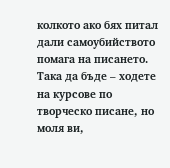колкото ако бях питал дали самоубийството помага на писането. Така да бъде – ходете на курсове по творческо писане, но моля ви,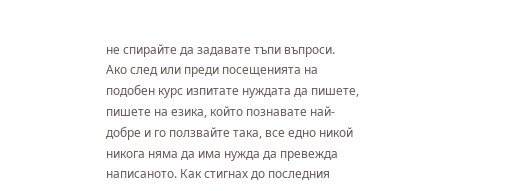не спирайте да задавате тъпи въпроси.
Ако след или преди посещенията на подобен курс изпитате нуждата да пишете, пишете на езика, който познавате най-добре и го ползвайте така, все едно никой никога няма да има нужда да превежда написаното. Как стигнах до последния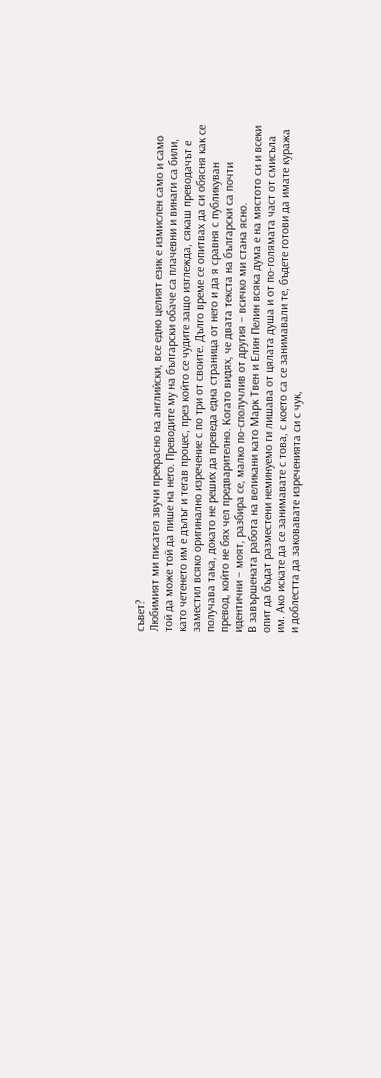съвет?
Любимият ми писател звучи прекрасно на английски, все едно целият език е измислен само и само той да може той да пише на него. Преводите му на български обаче са плачевни и винаги са били, като четенето им е дълъг и тегав процес, през който се чудите защо изглежда, сякаш преводачът е заместил всяко оригинално изречение с по три от своите. Дълго време се опитвах да си обясня как се получава така, докато не реших да преведа една страница от него и да я сравня с публикуван превод, който не бях чел предварително. Когато видях, че двата текста на български са почти идентични – моят, разбира се, малко по-сполучлив от другия – всичко ми стана ясно.
В завършената работа на великани като Марк Твен и Елин Пелин всяка дума е на мястото си и всеки опит да бъдат разместени неминуемо ги лишава от цялата душа и от по-голямата част от смисъла им. Ако искате да се занимавате с това, с което са се занимавали те, бъдете готови да имате куража и доблестта да заковавате изреченията си с чук,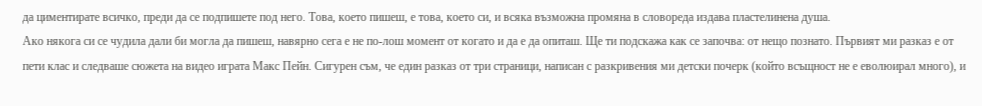да циментирате всичко, преди да се подпишете под него. Това, което пишеш, е това, което си, и всяка възможна промяна в словореда издава пластелинена душа.
Ако някога си се чудила дали би могла да пишеш, навярно сега е не по-лош момент от когато и да е да опиташ. Ще ти подскажа как се започва: от нещо познато. Първият ми разказ е от пети клас и следваше сюжета на видео играта Макс Пейн. Сигурен съм, че един разказ от три страници, написан с разкривения ми детски почерк (който всъщност не е еволюирал много), и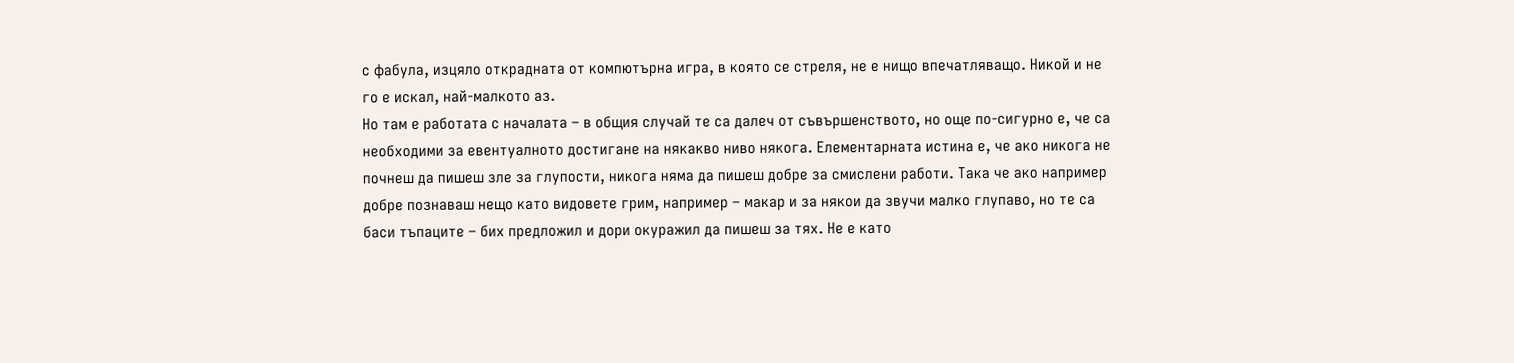с фабула, изцяло открадната от компютърна игра, в която се стреля, не е нищо впечатляващо. Никой и не го е искал, най-малкото аз.
Но там е работата с началата – в общия случай те са далеч от съвършенството, но още по-сигурно е, че са необходими за евентуалното достигане на някакво ниво някога. Елементарната истина е, че ако никога не почнеш да пишеш зле за глупости, никога няма да пишеш добре за смислени работи. Така че ако например добре познаваш нещо като видовете грим, например – макар и за някои да звучи малко глупаво, но те са баси тъпаците – бих предложил и дори окуражил да пишеш за тях. Не е като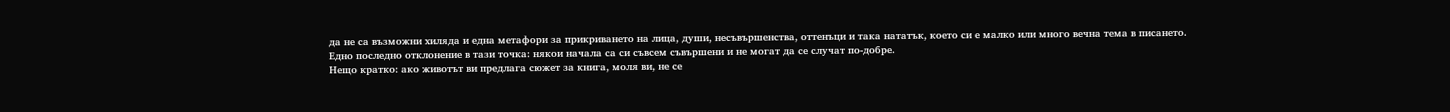да не са възможни хиляда и една метафори за прикриването на лица, души, несъвършенства, оттенъци и така нататък, което си е малко или много вечна тема в писането.
Едно последно отклонение в тази точка: някои начала са си съвсем съвършени и не могат да се случат по-добре.
Нещо кратко: ако животът ви предлага сюжет за книга, моля ви, не се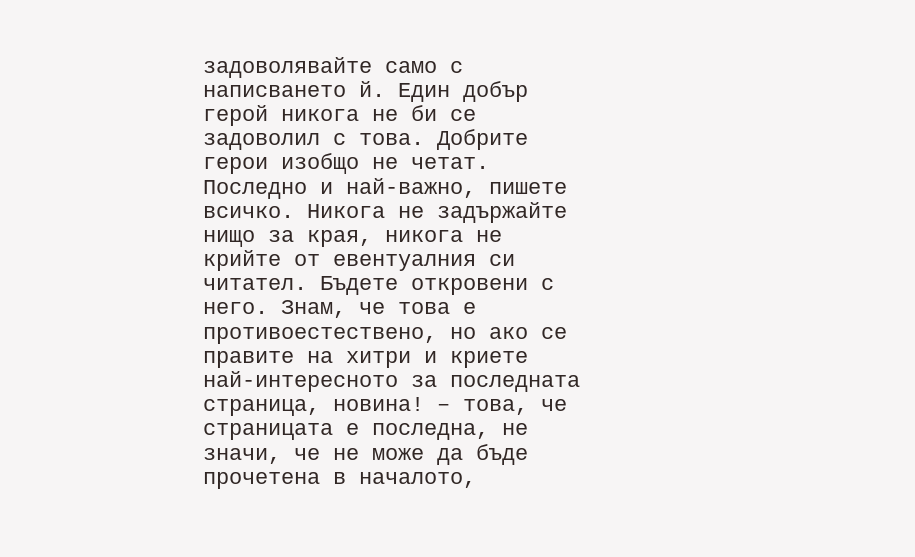задоволявайте само с написването й. Един добър герой никога не би се задоволил с това. Добрите герои изобщо не четат.
Последно и най-важно, пишете всичко. Никога не задържайте нищо за края, никога не крийте от евентуалния си читател. Бъдете откровени с него. Знам, че това е противоестествено, но ако се правите на хитри и криете най-интересното за последната страница, новина! – това, че страницата е последна, не значи, че не може да бъде прочетена в началото,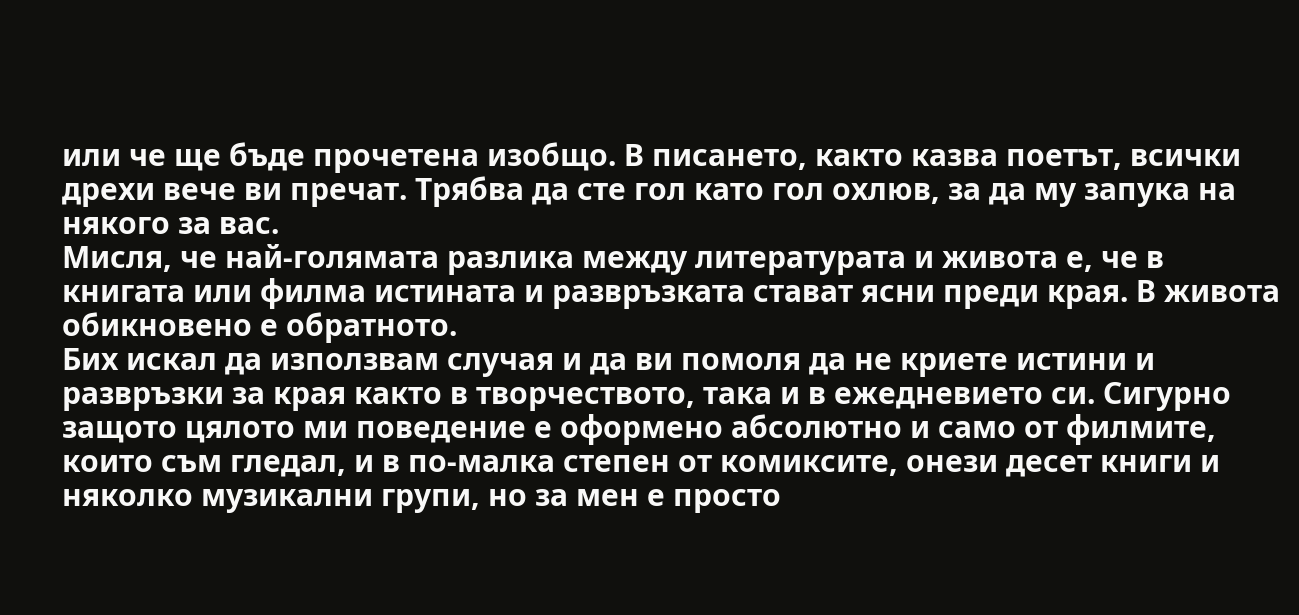или че ще бъде прочетена изобщо. В писането, както казва поетът, всички дрехи вече ви пречат. Трябва да сте гол като гол охлюв, за да му запука на някого за вас.
Мисля, че най-голямата разлика между литературата и живота е, че в книгата или филма истината и развръзката стават ясни преди края. В живота обикновено е обратното.
Бих искал да използвам случая и да ви помоля да не криете истини и развръзки за края както в творчеството, така и в ежедневието си. Сигурно защото цялото ми поведение е оформено абсолютно и само от филмите, които съм гледал, и в по-малка степен от комиксите, онези десет книги и няколко музикални групи, но за мен е просто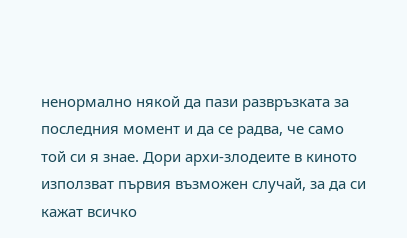ненормално някой да пази развръзката за последния момент и да се радва, че само той си я знае. Дори архи-злодеите в киното използват първия възможен случай, за да си кажат всичко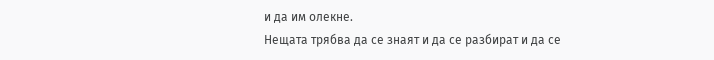и да им олекне.
Нещата трябва да се знаят и да се разбират и да се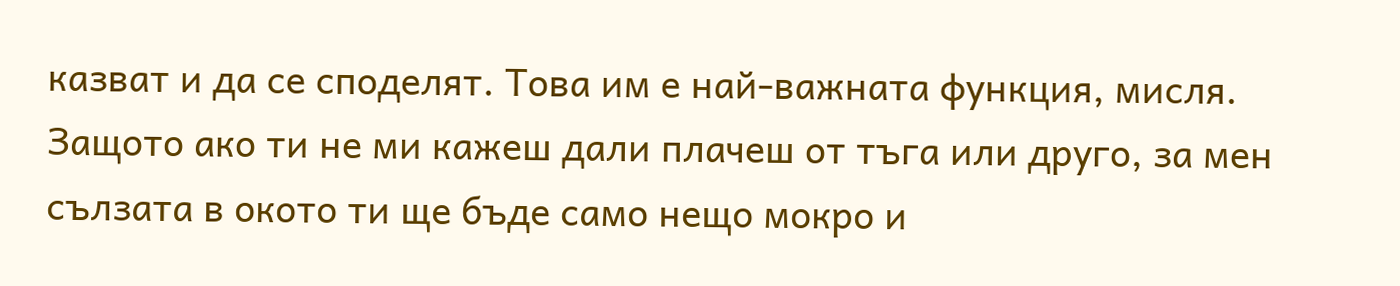казват и да се споделят. Това им е най-важната функция, мисля.
Защото ако ти не ми кажеш дали плачеш от тъга или друго, за мен сълзата в окото ти ще бъде само нещо мокро и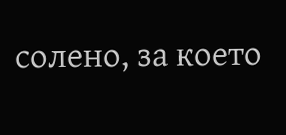солено, за което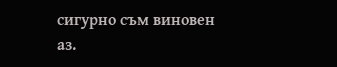сигурно съм виновен аз.